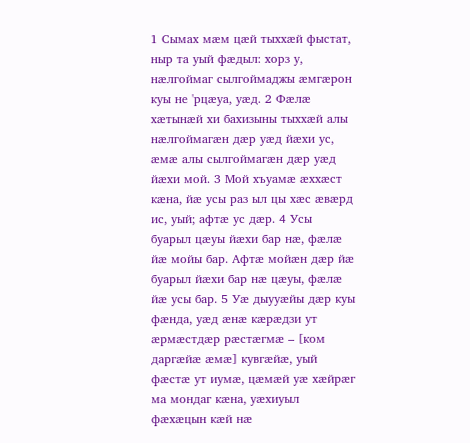1 Сымах мӕм цӕй тыххӕй фыстат, ныр та уый фӕдыл: хорз у, нӕлгоймаг сылгоймаджы ӕмгӕрон куы не 'рцӕуа, уӕд. 2 Фӕлӕ хӕтынӕй хи бахизыны тыххӕй алы нӕлгоймагӕн дӕр уӕд йӕхи ус, ӕмӕ алы сылгоймагӕн дӕр уӕд йӕхи мой. 3 Мой хъуамӕ ӕххӕст кӕна, йӕ усы раз ыл цы хӕс ӕвӕрд ис, уый; афтӕ ус дӕр. 4 Усы буарыл цӕуы йӕхи бар нӕ, фӕлӕ йӕ мойы бар. Афтӕ мойӕн дӕр йӕ буарыл йӕхи бар нӕ цӕуы, фӕлӕ йӕ усы бар. 5 Уӕ дыууӕйы дӕр куы фӕнда, уӕд ӕнӕ кӕрӕдзи ут ӕрмӕстдӕр рӕстӕгмӕ – [ком даргӕйӕ ӕмӕ] кувгӕйӕ, уый фӕстӕ ут иумӕ, цӕмӕй уӕ хӕйрӕг ма мондаг кӕна, уӕхиуыл фӕхӕцын кӕй нӕ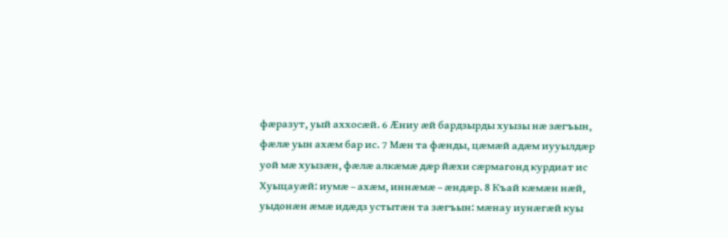фӕразут, уый аххосӕй. 6 Ӕниу ӕй бардзырды хуызы нӕ зӕгъын, фӕлӕ уын ахӕм бар ис. 7 Мӕн та фӕнды, цӕмӕй адӕм иууылдӕр уой мӕ хуызӕн, фӕлӕ алкӕмӕ дӕр йӕхи сӕрмагонд курдиат ис Хуыцауӕй: иумӕ – ахӕм, иннӕмӕ – ӕндӕр. 8 Къай кӕмӕн нӕй, уыдонӕн ӕмӕ идӕдз устытӕн та зӕгъын: мӕнау иунӕгӕй куы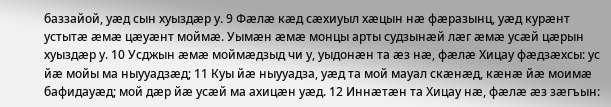баззайой, уӕд сын хуыздӕр у. 9 Фӕлӕ кӕд сӕхиуыл хӕцын нӕ фӕразынц, уӕд курӕнт устытӕ ӕмӕ цӕуӕнт моймӕ. Уымӕн ӕмӕ монцы арты судзынӕй лӕг ӕмӕ усӕй цӕрын хуыздӕр у. 10 Усджын ӕмӕ моймӕдзыд чи у, уыдонӕн та ӕз нӕ, фӕлӕ Хицау фӕдзӕхсы: ус йӕ мойы ма ныууадзӕд; 11 Куы йӕ ныууадза, уӕд та мой мауал скӕнӕд, кӕнӕ йӕ моимӕ бафидауӕд; мой дӕр йӕ усӕй ма ахицӕн уӕд. 12 Иннӕтӕн та Хицау нӕ, фӕлӕ ӕз зӕгъын: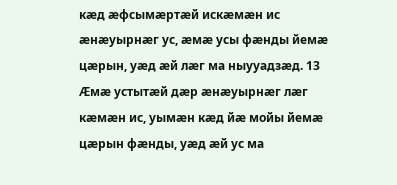кӕд ӕфсымӕртӕй искӕмӕн ис ӕнӕуырнӕг ус, ӕмӕ усы фӕнды йемӕ цӕрын, уӕд ӕй лӕг ма ныууадзӕд. 13 Ӕмӕ устытӕй дӕр ӕнӕуырнӕг лӕг кӕмӕн ис, уымӕн кӕд йӕ мойы йемӕ цӕрын фӕнды, уӕд ӕй ус ма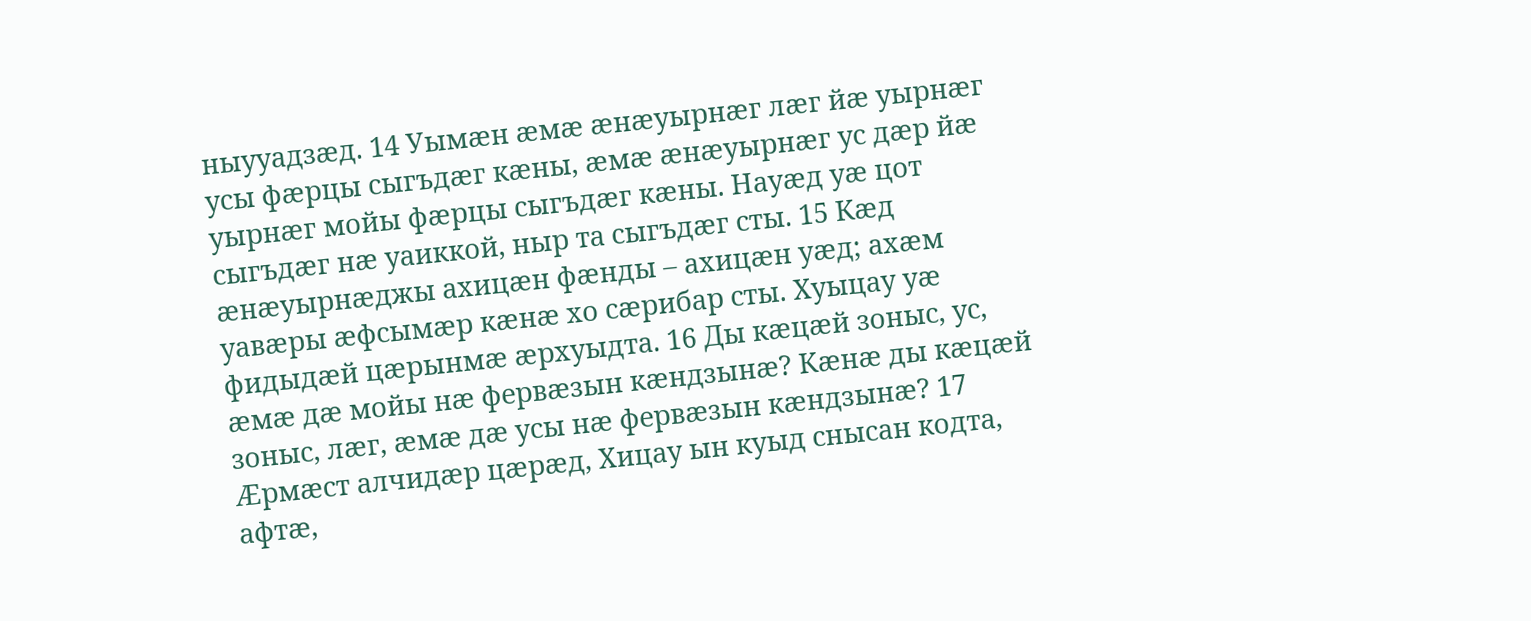ныууадзӕд. 14 Уымӕн ӕмӕ ӕнӕуырнӕг лӕг йӕ уырнӕг усы фӕрцы сыгъдӕг кӕны, ӕмӕ ӕнӕуырнӕг ус дӕр йӕ уырнӕг мойы фӕрцы сыгъдӕг кӕны. Науӕд уӕ цот сыгъдӕг нӕ уаиккой, ныр та сыгъдӕг сты. 15 Кӕд ӕнӕуырнӕджы ахицӕн фӕнды – ахицӕн уӕд; ахӕм уавӕры ӕфсымӕр кӕнӕ хо сӕрибар сты. Хуыцау уӕ фидыдӕй цӕрынмӕ ӕрхуыдта. 16 Ды кӕцӕй зоныс, ус, ӕмӕ дӕ мойы нӕ фервӕзын кӕндзынӕ? Кӕнӕ ды кӕцӕй зоныс, лӕг, ӕмӕ дӕ усы нӕ фервӕзын кӕндзынӕ? 17 Ӕрмӕст алчидӕр цӕрӕд, Хицау ын куыд снысан кодта, афтӕ,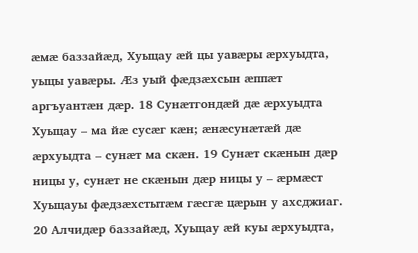ӕмӕ баззайӕд, Хуыцау ӕй цы уавӕры ӕрхуыдта, уыцы уавӕры. Ӕз уый фӕдзӕхсын ӕппӕт аргъуантӕн дӕр. 18 Сунӕтгондӕй дӕ ӕрхуыдта Хуыцау – ма йӕ сусӕг кӕн; ӕнӕсунӕтӕй дӕ ӕрхуыдта – сунӕт ма скӕн. 19 Сунӕт скӕнын дӕр ницы у, сунӕт не скӕнын дӕр ницы у – ӕрмӕст Хуыцауы фӕдзӕхстытӕм гӕсгӕ цӕрын у ахсджиаг. 20 Алчидӕр баззайӕд, Хуыцау ӕй куы ӕрхуыдта,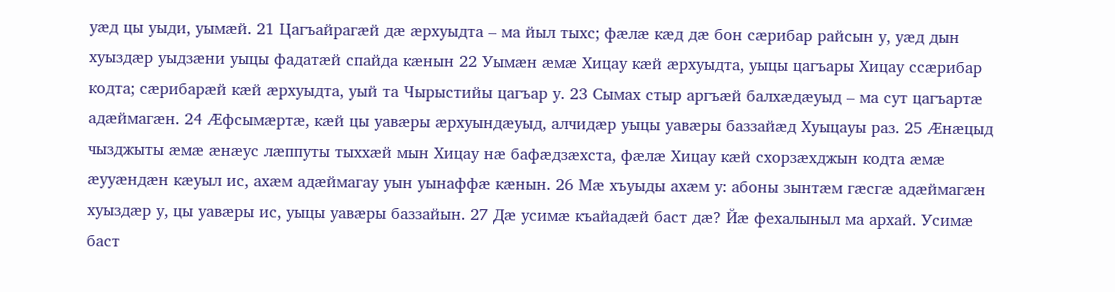уӕд цы уыди, уымӕй. 21 Цагъайрагӕй дӕ ӕрхуыдта – ма йыл тыхс; фӕлӕ кӕд дӕ бон сӕрибар райсын у, уӕд дын хуыздӕр уыдзӕни уыцы фадатӕй спайда кӕнын 22 Уымӕн ӕмӕ Хицау кӕй ӕрхуыдта, уыцы цагъары Хицау ссӕрибар кодта; сӕрибарӕй кӕй ӕрхуыдта, уый та Чырыстийы цагъар у. 23 Сымах стыр аргъӕй балхӕдӕуыд – ма сут цагъартӕ адӕймагӕн. 24 Ӕфсымӕртӕ, кӕй цы уавӕры ӕрхуындӕуыд, алчидӕр уыцы уавӕры баззайӕд Хуыцауы раз. 25 Ӕнӕцыд чызджыты ӕмӕ ӕнӕус лӕппуты тыххӕй мын Хицау нӕ бафӕдзӕхста, фӕлӕ Хицау кӕй схорзӕхджын кодта ӕмӕ ӕууӕндӕн кӕуыл ис, ахӕм адӕймагау уын уынаффӕ кӕнын. 26 Мӕ хъуыды ахӕм у: абоны зынтӕм гӕсгӕ адӕймагӕн хуыздӕр у, цы уавӕры ис, уыцы уавӕры баззайын. 27 Дӕ усимӕ къайадӕй баст дӕ? Йӕ фехалыныл ма архай. Усимӕ баст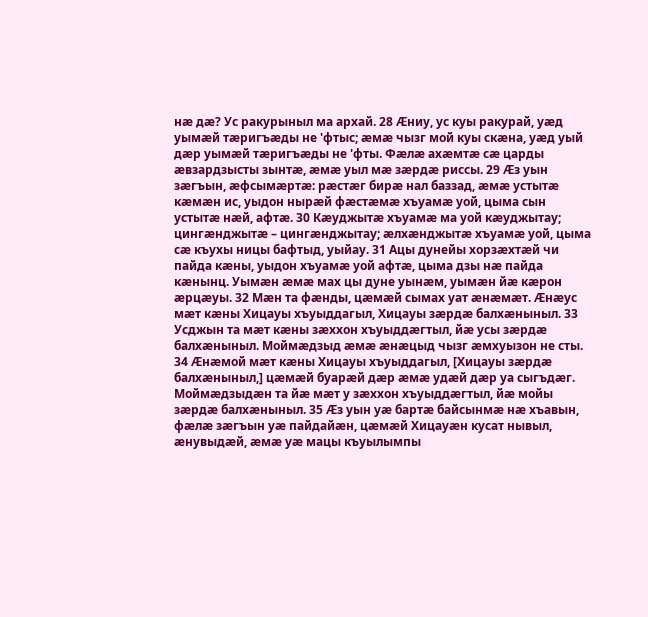нӕ дӕ? Ус ракурыныл ма архай. 28 Ӕниу, ус куы ракурай, уӕд уымӕй тӕригъӕды не 'фтыс; ӕмӕ чызг мой куы скӕна, уӕд уый дӕр уымӕй тӕригъӕды не 'фты. Фӕлӕ ахӕмтӕ сӕ царды ӕвзардзысты зынтӕ, ӕмӕ уыл мӕ зӕрдӕ риссы. 29 Ӕз уын зӕгъын, ӕфсымӕртӕ: рӕстӕг бирӕ нал баззад, ӕмӕ устытӕ кӕмӕн ис, уыдон нырӕй фӕстӕмӕ хъуамӕ уой, цыма сын устытӕ нӕй, афтӕ. 30 Кӕуджытӕ хъуамӕ ма уой кӕуджытау; цингӕнджытӕ – цингӕнджытау; ӕлхӕнджытӕ хъуамӕ уой, цыма сӕ къухы ницы бафтыд, уыйау. 31 Ацы дунейы хорзӕхтӕй чи пайда кӕны, уыдон хъуамӕ уой афтӕ, цыма дзы нӕ пайда кӕнынц. Уымӕн ӕмӕ мах цы дуне уынӕм, уымӕн йӕ кӕрон ӕрцӕуы. 32 Мӕн та фӕнды, цӕмӕй сымах уат ӕнӕмӕт. Ӕнӕус мӕт кӕны Хицауы хъуыддагыл, Хицауы зӕрдӕ балхӕныныл. 33 Усджын та мӕт кӕны зӕххон хъуыддӕгтыл, йӕ усы зӕрдӕ балхӕныныл. Моймӕдзыд ӕмӕ ӕнӕцыд чызг ӕмхуызон не сты. 34 Ӕнӕмой мӕт кӕны Хицауы хъуыддагыл, [Хицауы зӕрдӕ балхӕныныл,] цӕмӕй буарӕй дӕр ӕмӕ удӕй дӕр уа сыгъдӕг. Моймӕдзыдӕн та йӕ мӕт у зӕххон хъуыддӕгтыл, йӕ мойы зӕрдӕ балхӕныныл. 35 Ӕз уын уӕ бартӕ байсынмӕ нӕ хъавын, фӕлӕ зӕгъын уӕ пайдайӕн, цӕмӕй Хицауӕн кусат нывыл, ӕнувыдӕй, ӕмӕ уӕ мацы къуылымпы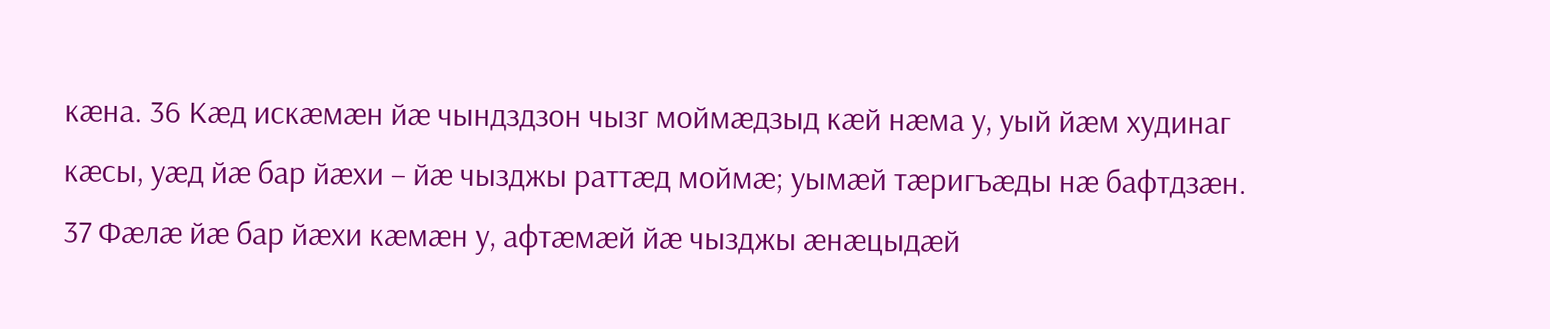кӕна. 36 Кӕд искӕмӕн йӕ чындздзон чызг моймӕдзыд кӕй нӕма у, уый йӕм худинаг кӕсы, уӕд йӕ бар йӕхи – йӕ чызджы раттӕд моймӕ; уымӕй тӕригъӕды нӕ бафтдзӕн. 37 Фӕлӕ йӕ бар йӕхи кӕмӕн у, афтӕмӕй йӕ чызджы ӕнӕцыдӕй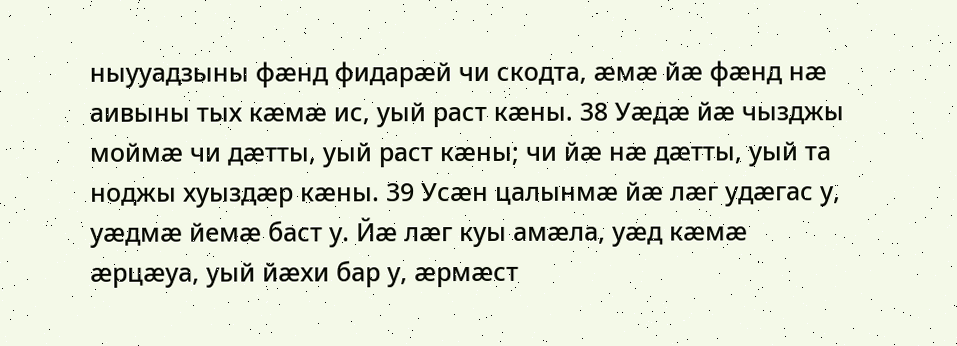ныууадзыны фӕнд фидарӕй чи скодта, ӕмӕ йӕ фӕнд нӕ аивыны тых кӕмӕ ис, уый раст кӕны. 38 Уӕдӕ йӕ чызджы моймӕ чи дӕтты, уый раст кӕны; чи йӕ нӕ дӕтты, уый та ноджы хуыздӕр кӕны. 39 Усӕн цалынмӕ йӕ лӕг удӕгас у, уӕдмӕ йемӕ баст у. Йӕ лӕг куы амӕла, уӕд кӕмӕ ӕрцӕуа, уый йӕхи бар у, ӕрмӕст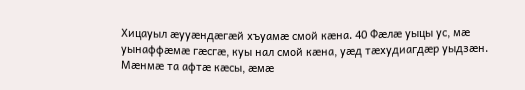Хицауыл ӕууӕндӕгӕй хъуамӕ смой кӕна. 40 Фӕлӕ уыцы ус, мӕ уынаффӕмӕ гӕсгӕ, куы нал смой кӕна, уӕд тӕхудиагдӕр уыдзӕн. Мӕнмӕ та афтӕ кӕсы, ӕмӕ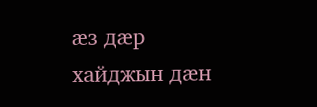ӕз дӕр хайджын дӕн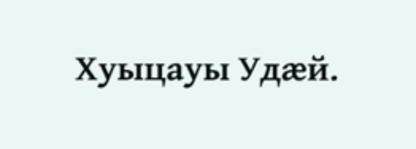Хуыцауы Удӕй.